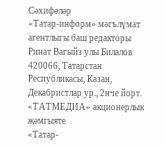Сәхифәләр
«Татар-информ» мәгълүмат агентлыгы баш редакторы
Ринат Вагыйз улы Билалов
420066, Татарстан Республикасы, Казан, Декабристлар ур., 2нче йорт.
«ТАТМЕДИА» акционерлык җәмгыяте
«Татар-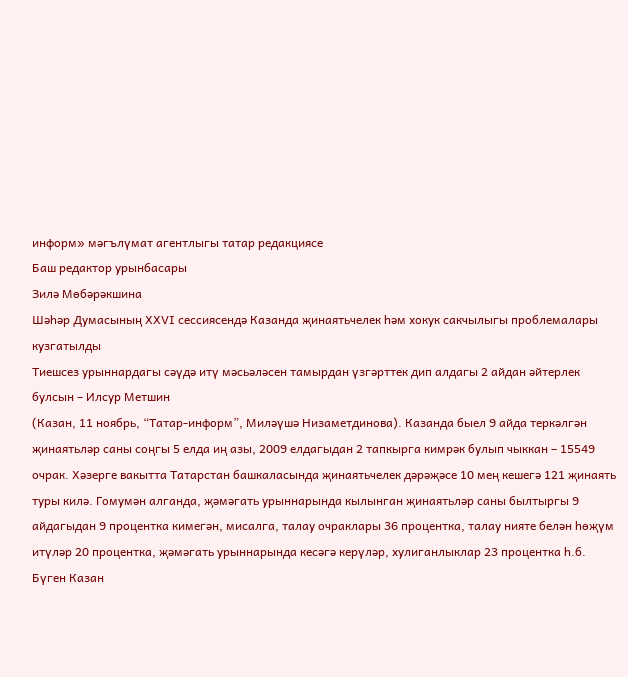информ» мәгълүмат агентлыгы татар редакциясе
Баш редактор урынбасары
Зилә Мөбәрәкшина
Шәһәр Думасының XXVI сессиясендә Казанда җинаятьчелек һәм хокук сакчылыгы проблемалары кузгатылды
Тиешсез урыннардагы сәүдә итү мәсьәләсен тамырдан үзгәрттек дип алдагы 2 айдан әйтерлек булсын – Илсур Метшин
(Казан, 11 ноябрь, “Татар-информ”, Миләүшә Низаметдинова). Казанда быел 9 айда теркәлгән җинаятьләр саны соңгы 5 елда иң азы, 2009 елдагыдан 2 тапкырга кимрәк булып чыккан – 15549 очрак. Хәзерге вакытта Татарстан башкаласында җинаятьчелек дәрәҗәсе 10 мең кешегә 121 җинаять туры килә. Гомумән алганда, җәмәгать урыннарында кылынган җинаятьләр саны былтыргы 9 айдагыдан 9 процентка кимегән, мисалга, талау очраклары 36 процентка, талау нияте белән һөҗүм итүләр 20 процентка, җәмәгать урыннарында кесәгә керүләр, хулиганлыклар 23 процентка һ.б.
Бүген Казан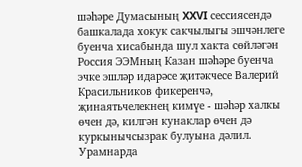шәһәре Думасының XXVI сессиясендә башкалада хокук сакчылыгы эшчәнлеге буенча хисабында шул хакта сөйләгән Россия ЭЭМның Казан шәһәре буенча эчке эшләр идарәсе җитәкчесе Валерий Красильников фикеренчә, җинаятьчелекнең кимүе - шәһәр халкы өчен дә, килгән кунаклар өчен дә куркынычсызрак булуына дәлил. Урамнарда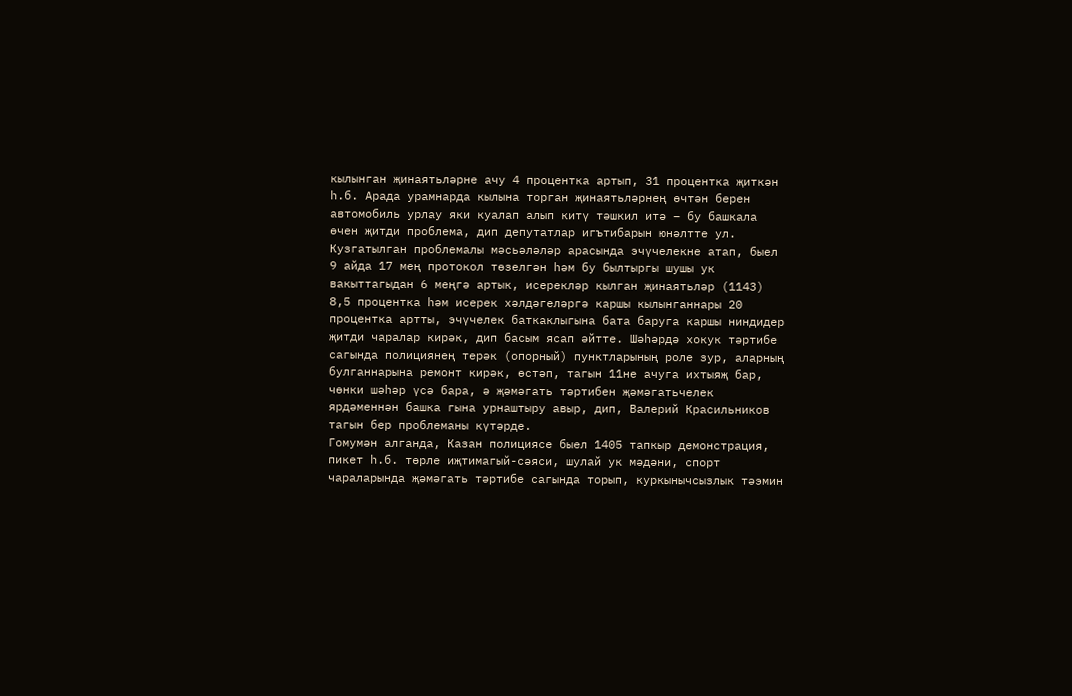кылынган җинаятьләрне ачу 4 процентка артып, 31 процентка җиткән һ.б. Арада урамнарда кылына торган җинаятьләрнең өчтән берен автомобиль урлау яки куалап алып китү тәшкил итә – бу башкала өчен җитди проблема, дип депутатлар игътибарын юнәлтте ул. Кузгатылган проблемалы мәсьәләләр арасында эчүчелекне атап, быел 9 айда 17 мең протокол төзелгән һәм бу былтыргы шушы ук вакыттагыдан 6 меңгә артык, исерекләр кылган җинаятьләр (1143) 8,5 процентка һәм исерек хәлдәгеләргә каршы кылынганнары 20 процентка артты, эчүчелек баткаклыгына бата баруга каршы ниндидер җитди чаралар кирәк, дип басым ясап әйтте. Шәһәрдә хокук тәртибе сагында полициянең терәк (опорный) пунктларының роле зур, аларның булганнарына ремонт кирәк, өстәп, тагын 11не ачуга ихтыяҗ бар, чөнки шәһәр үсә бара, ә җәмәгать тәртибен җәмәгатьчелек ярдәменнән башка гына урнаштыру авыр, дип, Валерий Красильников тагын бер проблеманы күтәрде.
Гомумән алганда, Казан полициясе быел 1405 тапкыр демонстрация, пикет һ.б. төрле иҗтимагый-сәяси, шулай ук мәдәни, спорт чараларында җәмәгать тәртибе сагында торып, куркынычсызлык тәэмин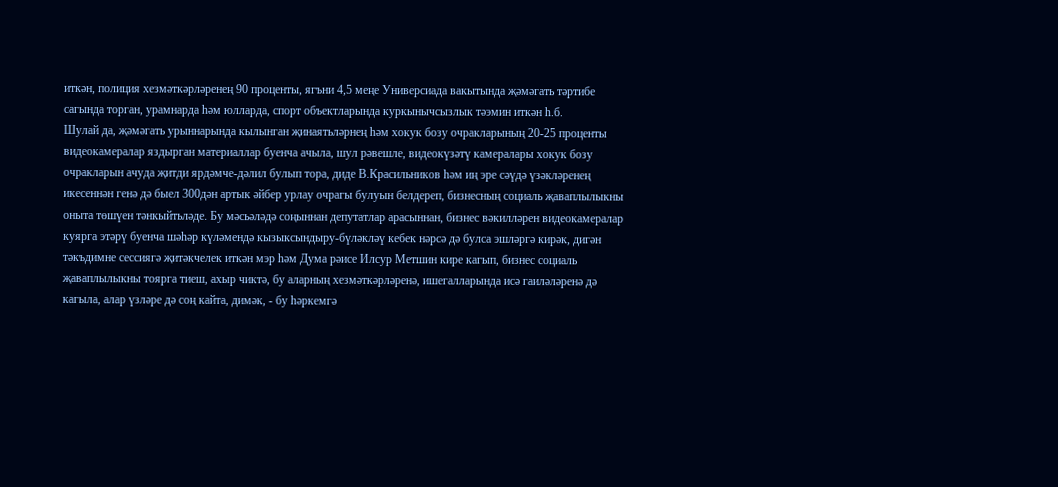иткән, полиция хезмәткәрләренең 90 проценты, ягъни 4,5 меңе Универсиада вакытында җәмәгать тәртибе сагында торган, урамнарда һәм юлларда, спорт объектларында куркынычсызлык тәэмин иткән һ.б.
Шулай да, җәмәгать урыннарында кылынган җинаятьләрнең һәм хокук бозу очракларының 20-25 проценты видеокамералар яздырган материаллар буенча ачыла, шул рәвешле, видеокүзәтү камералары хокук бозу очракларын ачуда җитди ярдәмче-дәлил булып тора, диде В.Красильников һәм иң эре сәүдә үзәкләренең икесеннән генә дә быел 300дән артык әйбер урлау очрагы булуын белдереп, бизнесның социаль җаваплылыкны оныта төшүен тәнкыйтьләде. Бу мәсьәләдә соңыннан депутатлар арасыннан, бизнес вәкилләрен видеокамералар куярга этәрү буенча шәһәр күләмендә кызыксындыру-бүләкләү кебек нәрсә дә булса эшләргә кирәк, дигән тәкъдимне сессиягә җитәкчелек иткән мэр һәм Дума рәисе Илсур Метшин кире кагып, бизнес социаль җаваплылыкны тоярга тиеш, ахыр чиктә, бу аларның хезмәткәрләренә, ишегалларында исә гаиләләренә дә кагыла, алар үзләре дә соң кайта, димәк, - бу һәркемгә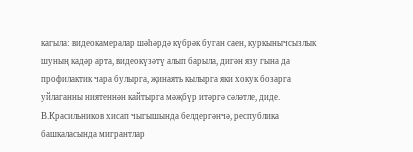кагыла: видеокамералар шәһәрдә күбрәк буган саен, куркынычсызлык шуның кадәр арта, видеокүзәтү алып барыла, дигән язу гына да профилактик чара булырга, җинаять кылырга яки хокук бозарга уйлаганны ниятеннән кайтырга мәҗбүр итәргә сәләтле, диде.
В.Красильников хисап чыгышында белдергәнчә, республика башкаласында мигрантлар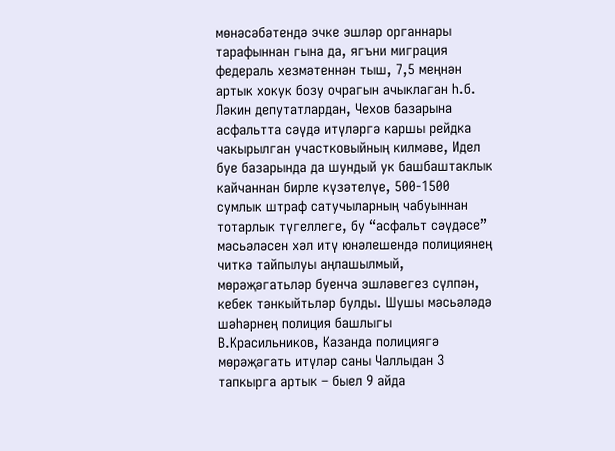мөнәсәбәтендә эчке эшләр органнары тарафыннан гына да, ягъни миграция федераль хезмәтеннән тыш, 7,5 меңнән артык хокук бозу очрагын ачыклаган һ.б. Ләкин депутатлардан, Чехов базарына асфальтта сәүдә итүләргә каршы рейдка чакырылган участковыйның килмәве, Идел буе базарында да шундый ук башбаштаклык кайчаннан бирле күзәтелүе, 500-1500 сумлык штраф сатучыларның чабуыннан тотарлык түгеллеге, бу “асфальт сәүдәсе” мәсьәләсен хәл итү юнәлешендә полициянең читкә тайпылуы аңлашылмый, мөрәҗәгатьләр буенча эшләвегез сүлпән, кебек тәнкыйтьләр булды. Шушы мәсьәләдә шәһәрнең полиция башлыгы В.Красильников, Казанда полициягә мөрәҗәгать итүләр саны Чаллыдан 3 тапкырга артык – быел 9 айда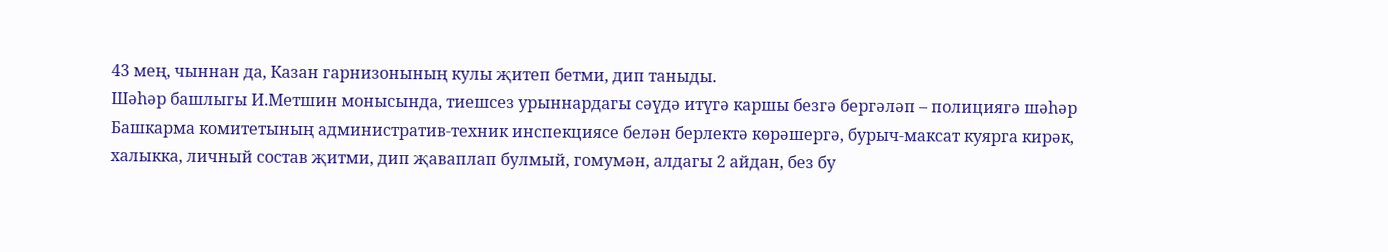43 мең, чыннан да, Казан гарнизонының кулы җитеп бетми, дип таныды.
Шәһәр башлыгы И.Метшин монысында, тиешсез урыннардагы сәүдә итүгә каршы безгә бергәләп – полициягә шәһәр Башкарма комитетының административ-техник инспекциясе белән берлектә көрәшергә, бурыч-максат куярга кирәк, халыкка, личный состав җитми, дип җаваплап булмый, гомумән, алдагы 2 айдан, без бу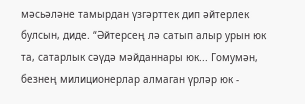мәсьәләне тамырдан үзгәрттек дип әйтерлек булсын, диде. “Әйтерсең лә сатып алыр урын юк та, сатарлык сәүдә мәйданнары юк... Гомумән, безнең милиционерлар алмаган үрләр юк -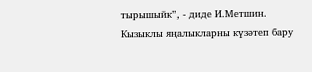тырышыйк”, - диде И.Метшин.
Кызыклы яңалыкларны күзәтеп бару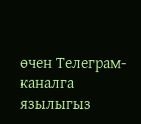өчен Телеграм-каналга язылыгыз